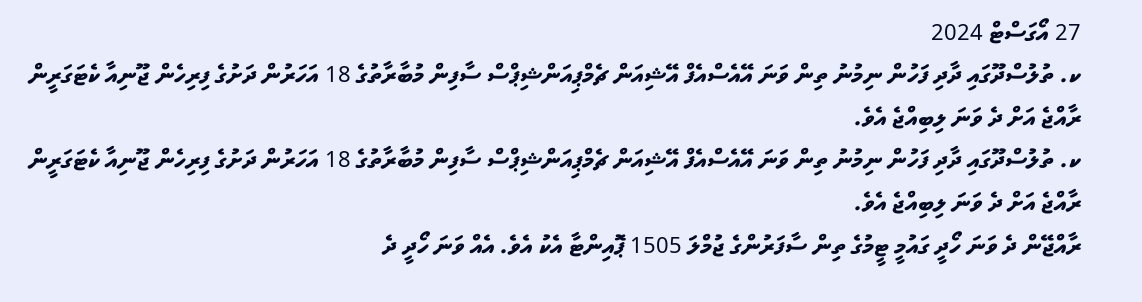27 އޯގަސްޓް 2024
ކ. ތުލުސްދޫގައި ދާދި ފަހުން ނިމުނު ތިން ވަނަ އޭއެސްއެފް އޭޝިއަން ޗެމްޕިއަންޝިޕްސް ސާފިން މުބާރާތުގެ 18 އަހަރުން ދަށުގެ ފިރިހެން ޖޫނިއާ ކެޓަގަރީން ރާއްޖެ އަށް ދެ ވަނަ ލިބިއްޖެ އެވެ.
ކ. ތުލުސްދޫގައި ދާދި ފަހުން ނިމުނު ތިން ވަނަ އޭއެސްއެފް އޭޝިއަން ޗެމްޕިއަންޝިޕްސް ސާފިން މުބާރާތުގެ 18 އަހަރުން ދަށުގެ ފިރިހެން ޖޫނިއާ ކެޓަގަރީން ރާއްޖެ އަށް ދެ ވަނަ ލިބިއްޖެ އެވެ.
ރާއްޖޭން ދެ ވަނަ ހޯދީ ގައުމީ ޓީމުގެ ތިން ސާފަރުންގެ ޖުމްލަ 1505 ޕޮއިންޓާ އެކު އެވެ. އެއް ވަނަ ހޯދީ ދެ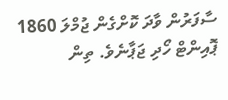ސާފަރުން ވާދަ ކޮށްގެން ޖުމްލަ 1860 ޕޮއިންޓް ހޯދި ޖަޕާނެވެ. ތިން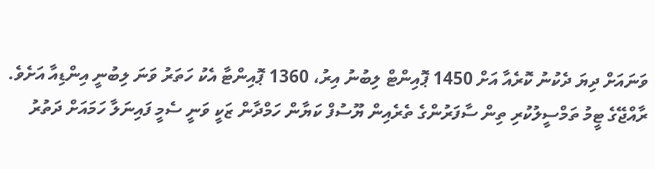ވަނައަށް ދިޔަ ދެކުނު ކޮރެއާ އަށް 1450 ޕޮއިންޓް ލިބުނު އިރު، 1360 ޕޮއިންޓާ އެކު ހަތަރު ވަނަ ލިބުނީ އިންޑިއާ އަށެވެ.
ރާއްޖޭގެ ޓީމު ތަމްސީލުކުރި ތިން ސާފަރުންގެ ތެރެއިން ޔޫސުފް ކަޔާން ހަމްދާން ޒަކީ ވަނީ ސެމީ ފައިނަލާ ހަމައަށް ދަތުރު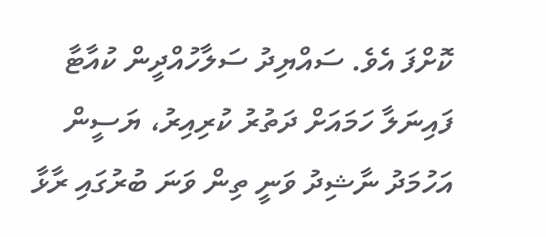ކޮށްފަ އެވެ. ސައްޔިދު ސަލާހުއްދީން ކުއާޓާ ފައިނަލާ ހަމައަށް ދަތުރު ކުރިއިރު، ޔަސީން އަހުމަދު ނާޝިދު ވަނީ ތިން ވަނަ ބުރުގައި ރާޅާ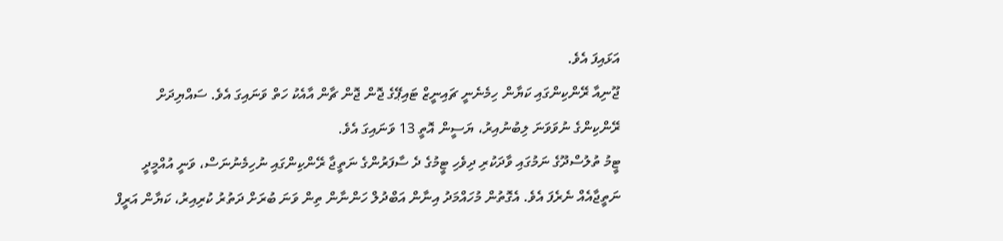އަޅައިފަ އެވެ.
ޖޫނިއާ ރޭންކިންގައި ކަޔާން ހިމެނެނީ ޗައިނީޒް ޓައިޕޭގެ ޖޮން ޖޮން ޗާން އާއެކު ހަތް ވަނައިގަ އެވެ. ސައްޔިދަށް ރޭންކިންގެ ނުވަވަނަ ލިބުނުއިރު، ޔަސީން އޮތީ 13 ވަނައިގަ އެވެ.
ޓީމު ތުލުސްދޫގެ ނަމުގައި ވާދަކުރި ދިވެހި ޓީމުގެ ދެ ސާފަރުންގެ ނަތީޖާ ރޭންކިންގައި ނުހިމެނުނަސް، ވަނީ އުއްމީދީ ނަތީޖާއެއް ނެރެފަ އެވެ. އެގޮތުން މުހައްމަދު އިނާން އަބްދުލް ހަންނާން ތިން ވަނަ ބުރަށް ދަތުރު ކުރިއިރު، ކަޔާން އަރީފް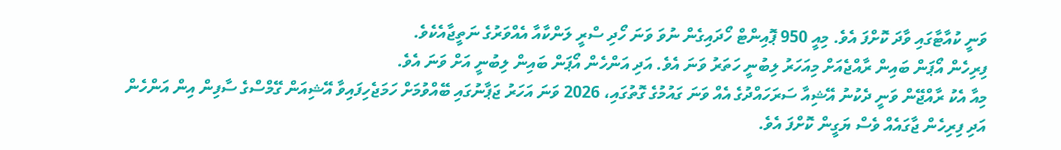ވަނީ ކުއާޓާގައި ވާދަ ކޮށްފަ އެވެ. މިއީ 950 ޕޮއިންޓް ހޯދައިގެން ނުވަ ވަނަ ހޯދި ސްރީ ލަންކާއާ އެއްވަރުގެ ނަތީޖާއެކެވެ.
ފިރިހެން އޯޕަން ބައިން ރާއްޖެއަށް މިއަހަރު ލިބުނީ ހަތަރު ވަނަ އެވެ. އަދި އަންހެން އޯޕަން ބައިން ލިބުނީ އަށް ވަނަ އެވެ.
މިއާ އެކު ރާއްޖޭން ވަނީ ދެކުނު އޭޝިއާ ސަރަހައްދުގެ އެއް ވަނަ ގައުމުގެ ގޮތުގައި، 2026 ވަނަ އަހަރު ޖަޕާނުގައި ބޭއްވުމަށް ހަމަޖެހިފައިވާ އޭޝިއަން ގޭމްސްގެ ސާފިން އިން އަންހެން އަދި ފިރިހެން ޖާގައެއް ވެސް ޔަގީން ކޮށްފަ އެވެ.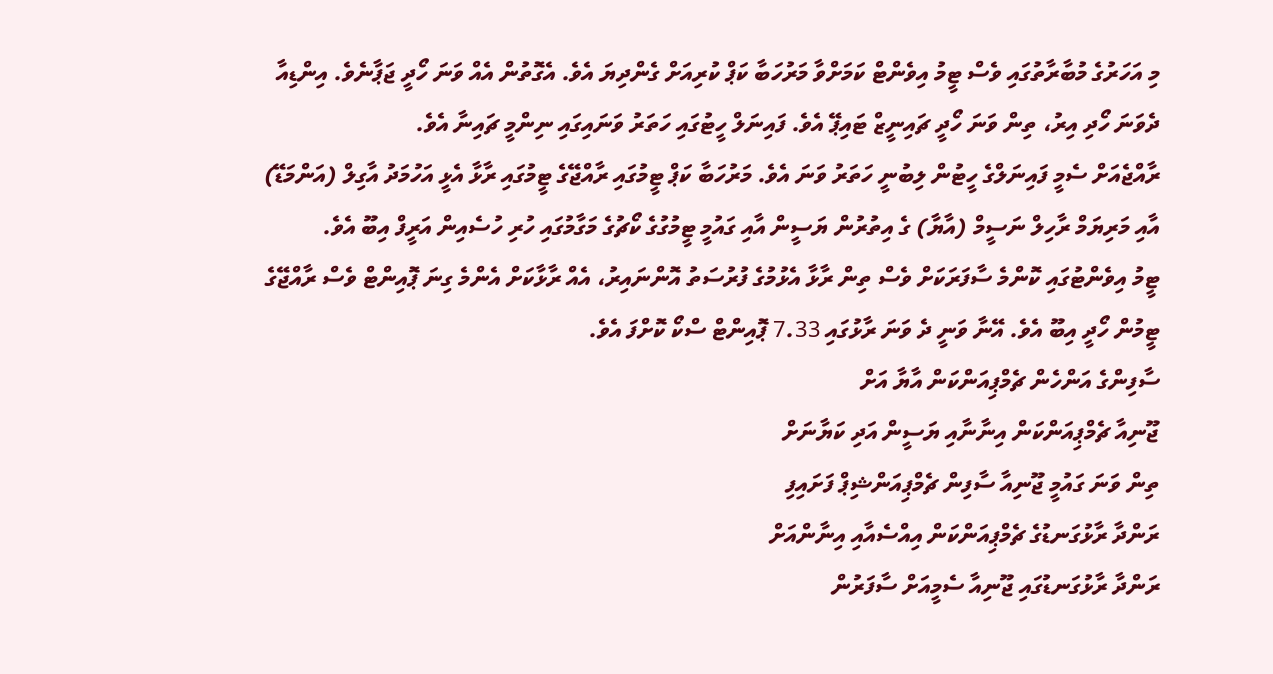މި އަހަރުގެ މުބާރާތުގައި ވެސް ޓީމު އިވެންޓް ކަމަށްވާ މަރުހަބާ ކަޕް ކުރިއަށް ގެންދިޔަ އެވެ. އެގޮތުން އެއް ވަނަ ހޯދީ ޖަޕާނެވެ. އިންޑިއާ ދެވަނަ ހޯދި އިރު، ތިން ވަނަ ހޯދީ ޗައިނީޒް ޓައިޕޭ އެވެ. ފައިނަލް ހީޓުގައި ހަތަރު ވަނައިގައި ނިންމީ ޗައިނާ އެވެ.
ރާއްޖެއަށް ސެމީ ފައިނަލްގެ ހީޓުން ލިބުނީ ހަތަރު ވަނަ އެވެ. މަރުހަބާ ކަޕް ޓީމުގައި ރާއްޖޭގެ ޓީމުގައި ރާޅާ އެޅީ އަހުމަދު އާގިލް (އަންމަޑޭ) އާއި މަރިޔަމް ރާހިލް ނަސީމް (އާޔާ) ގެ އިތުރުން ޔަސީން އާއި ގައުމީ ޓީމުގުގެ ކޯޗުގެ މަގާމުގައި ހުރި ހުސެއިން އަރީފް އިބޫ އެވެ.
ޓީމު އިވެންޓުގައި ކޮންމެ ސާފަރަކަށް ވެސް ތިން ރާޅާ އެޅުމުގެ ފުރުސަތު އޮންނައިރު، އެއް ރާޅާކަށް އެންމެ ގިނަ ޕޮއިންޓް ވެސް ރާއްޖޭގެ ޓީމުން ހޯދީ އިބޫ އެވެ. އޭނާ ވަނީ ދެ ވަނަ ރާޅުގައި 7.33 ޕޮއިންޓް ސްކޯ ކޮށްފަ އެވެ.
ސާފިންގެ އަންހެން ޗެމްޕިއަންކަން އާޔާ އަށް
ޖޫނިއާ ޗެމްޕިއަންކަން އިނާނާއި ޔަސީން އަދި ކަޔާނަށް
ތިން ވަނަ ގައުމީ ޖޫނިއާ ސާފިން ޗެމްޕިއަންޝިޕް ފަށައިފި
ރަންދާ ރާޅުގަނޑުގެ ޗެމްޕިއަންކަން އިއްސެއާއި އިނާންއަށް
ރަންދާ ރާޅުގަނޑުގައި ޖޫނިއާ ސެމީއަށް ސާފަރުން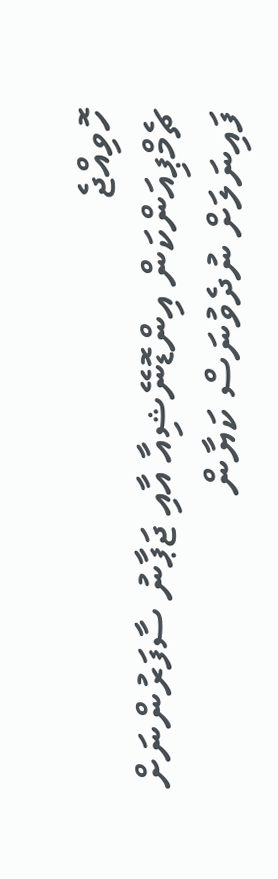ހޮވިއްޖެ
ޗެމްޕިއަންކަން އިންޑޮނޭޝިއާ އާއި ޖަޕާނު ސާފަރުންނަށް
ފައިނަލަށް ނުދެވުނަސް ކަޔާން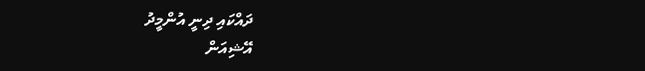ދައްކައި ދިނީ އުންމީދު
އޭޝިއަން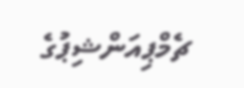ޗެމްޕިއަންޝިޕުގެ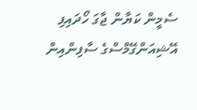ސެމީން ކަޔާން ޖާގަ ހޯދައިފި
އޭޝިއަންގޭމްސްގެ ސާފިންއިން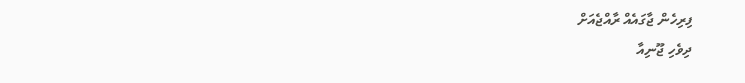ފިރިހެން ޖާގައެއް ރާއްޖެއަށް
ދިވެހި ޖޫނިއާ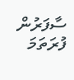ސާފަރުން ފުރަތަމަ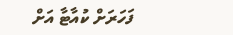ފަހަރަށް ކުއާޓާ އަށް